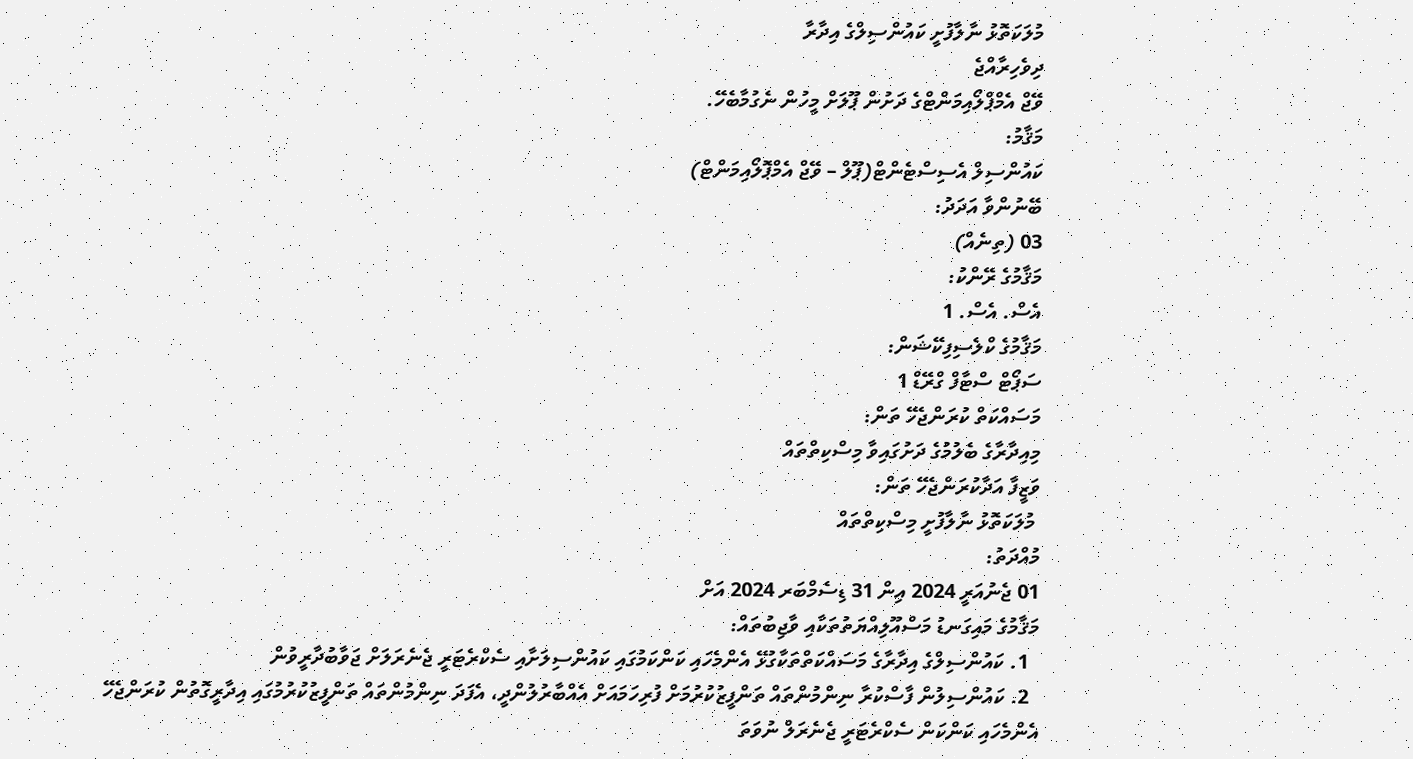މުލަކަތޮޅު ނާލާފުށީ ކައުންސިލްގެ އިދާރާ
ދިވެހިރާއްޖެ
ވޭޖް އެމްޕްލޯއިމަންޓްގެ ދަށުން ޕޫލަށް މީހުން ނެގުމާބެހޭ.
މަޤާމު:
ކައުންސިލް އެސިސްޓެންޓް(ޕޫލް – ވޭޖް އެމްޕޮލޯއިމަންޓް)
ބޭނުންވާ އަދަދު:
03 (ތިނެއް)
މަޤާމުގެ ރޭންކު:
އެސް. އެސް. 1
މަޤާމުގެ ކްލެސިފިކޭޝަން:
ސަޕޯޓް ސްޓާފް ގްރޭޑް 1
މަސައްކަތް ކުރަންޖެހޭ ތަން:
މިއިދާރާގެ ބެލުމުގެ ދަށުގައިވާ މިސްކިތްތައް
ވަޒީފާ އަދާކުރަންޖެހޭ ތަން:
 މުލަކަތޮޅު ނާލާފުށީ މިސްކިތްތައް
މުއްދަތު:
01 ޖެނުއަރީ 2024 އިން 31 ޑިސެމްބަރ 2024 އަށް
މަޤާމުގެ މައިގަނޑު މަސްއޫލިއްޔަތުތަކާއި ވާޖިބުތައް:
  1. ކައުންސިލްގެ އިދާރާގެ މަސައްކަތްތަކާގުޅޭ އެންމެހައި ކަންކަމުގައި ކައުންސިލަށާއި ސެކްރެޓަރީ ޖެނެރަލަށް ޖަވާބުދާރީވުން
  2. ކައުންސިލުން ފާސްކުރާ ނިންމުންތައް ތަންފީޒުކުރުމަށް ފުރިހަމައަށް އެއްބާރުލުންދީ، އެފަދަ ނިންމުންތައް ތަންފީޒުކުރުމުގައި އިދާރީގޮތުން ކުރަންޖެހޭ އެންމެހައި ކަންކަން ސެކްރެޓަރީ ޖެނެރަލް ނުވަތަ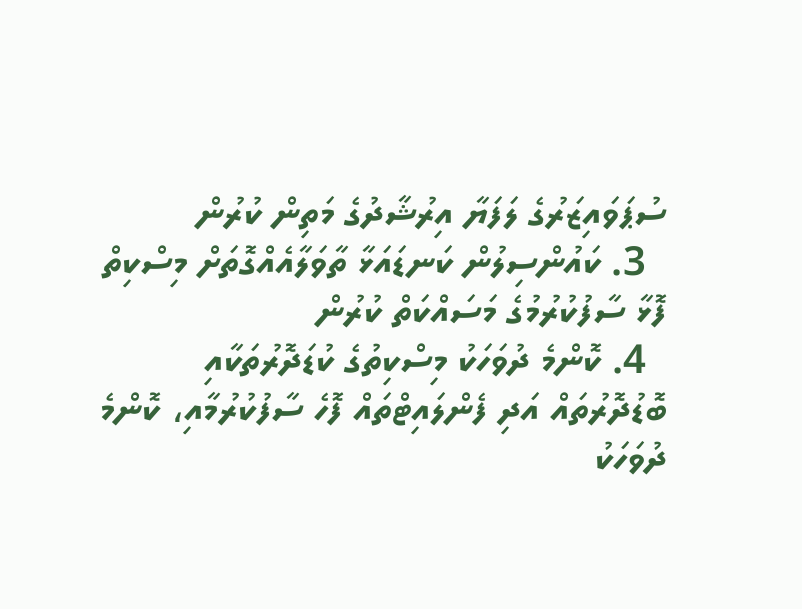ސުޕަވައިޒަރުގެ ލަފަޔާ އިރުޝާދުގެ މަތިން ކުރުން
  3. ކައުންސިލުން ކަނޑައަޅާ ތާވަލާއެއްގޮތަށް މިސްކިތް ފޮޅާ ސާފުކުރުމުގެ މަސައްކަތް ކުރުން
  4. ކޮންމެ ދުވަހަކު މިސްކިތުގެ ކުޑަދޮރުތަކާއި ބޮޑުދޮރުތައް އަދި ފެންލައިޓްތައް ފޮހެ ސާފުކުރުމާއި، ކޮންމެ ދުވަހަކު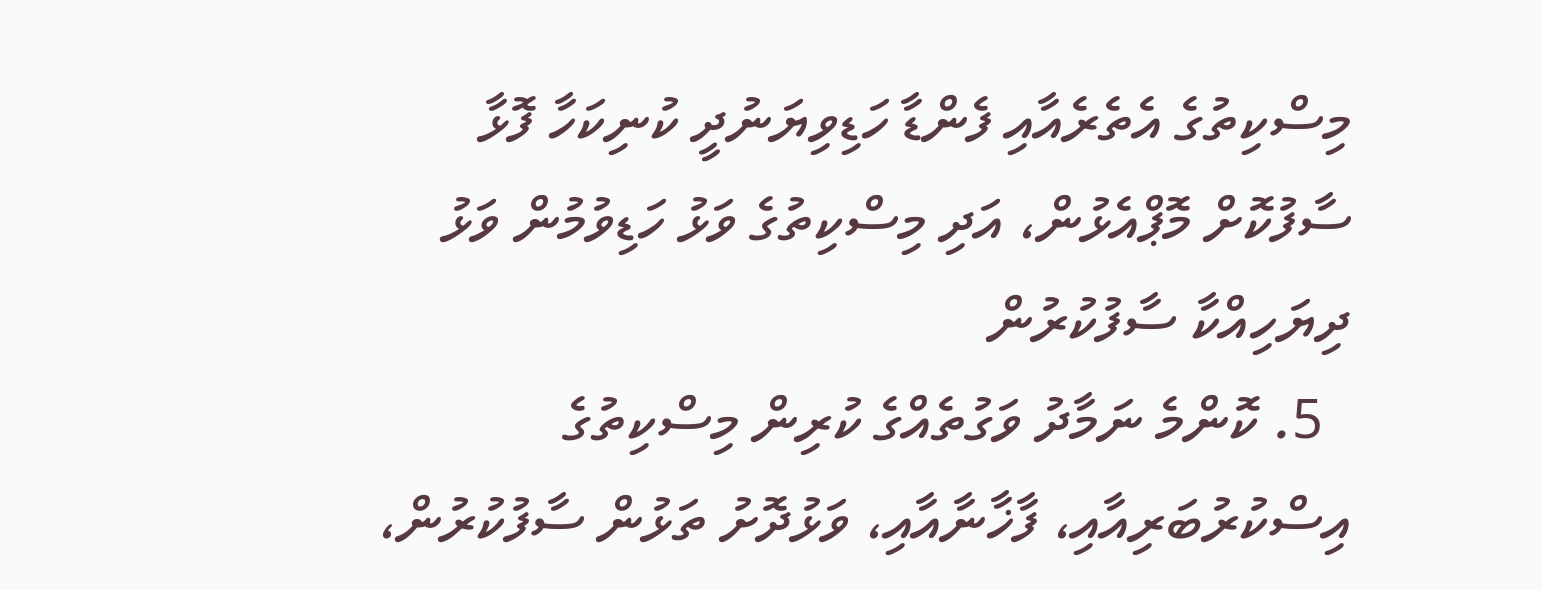މިސްކިތުގެ އެތެރެއާއި ފެންޑާ ހަޑިވިޔަނުދީ ކުނިކަހާ ފޮޅާ ސާފުކޮށް މޮޕްއެޅުން، އަދި މިސްކިތުގެ ވަޅު ހަޑިވުމުން ވަޅު ދިޔަހިއްކާ ސާފުކުރުން
  5. ކޮންމެ ނަމާދު ވަގުތެއްގެ ކުރިން މިސްކިތުގެ އިސްކުރުބަރިއާއި، ފާޚާނާއާއި، ވަޅުދޮށު ތަޅުން ސާފުކުރުން،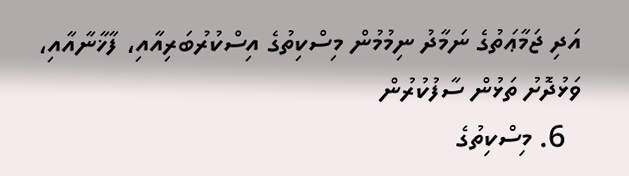އަދި ޖަމާޢަތުގެ ނަމާދު ނިމުމުން މިސްކިތުގެ އިސްކުރުބަރިއާއި، ފާޚާނާއާއި، ވަޅުދޮށު ތަޅުން ސާފުކުރުން
  6. މިސްކިތުގެ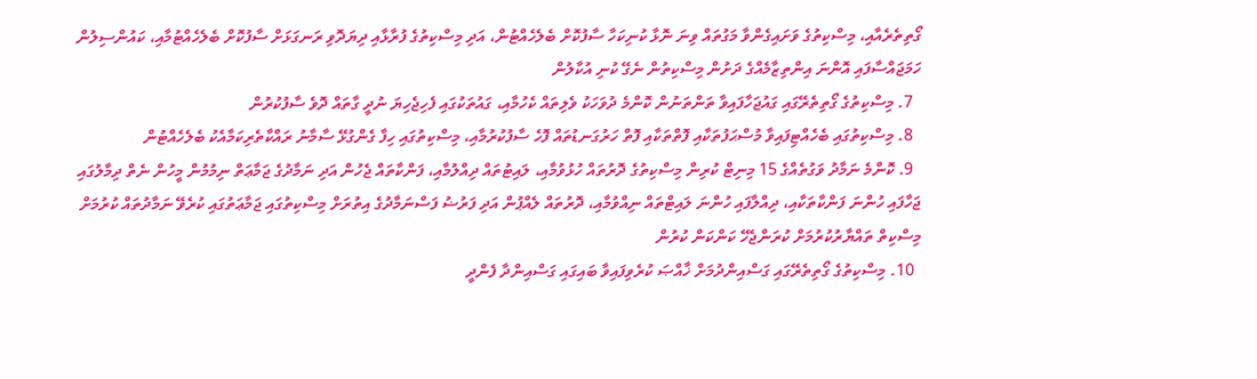ގޯތިތެރެއާއި، މިސްކިތުގެ ވަށައިގެންވާ މަގުތައް ވިނަ ނޮޅާ ކުނިކަހާ ސާފުކޮށް ބެލެހެއްޓުން، އަދި މިސްކިތުގެ ފުރާޅާއި ދިޔަދޮވި ރަނގަޅަށް ސާފުކޮށް ބެލެހެއްޓުމާއި، ކައުންސިލުން ހަމަޖައްސާފައި އޮންނަ އިންތިޒާމެއްގެ ދަށުން މިސްކިތުން ނެގޭ ކުނި އުކާލުން
  7. މިސްކިތުގެ ގޯތިތެރޭގައި ގައުޖަހާފައިވާ ތަންތަނުން ކޮންމެ ދުވަހަކު ވެލިތައް ކެހުމާއި، ގައުތަކުގައި ފެހިޖެހިޔަ ނުދީ ގާތައް ދޮވެ ސާފުކުރުން
  8. މިސްކިތުގައި ބެހެއްޓިފައިވާ މުސްޙަފުތަކާއި ފޮތްތަކާއި ފޮތް ހަރުގަނޑުތައް ފޮހެ ސާފުކުރުމާއި، މިސްކިތުގައި ހިފާ ގެންގުޅޭ ސާމާނު ރައްކާތެރިކަމާއެކު ބެލެހެއްޓުން
  9. ކޮންމެ ނަމާދު ވަގުތެއްގެ 15 މިނިޓް ކުރިން މިސްކިތުގެ ދޮރުތައް ހުޅުވުމާއި، ލައިޓުތައް ދިއްލުމާއި، ފަންކާތައް ޖެހުން އަދި ނަމާދުގެ ޖަމާޢަތް ނިމުމުން މީހުން ނެތް ދިމާލުގައި ޖަހާފައި ހުންނަ ފަންކާތަކާއި، ދިއްލާފައި ހުންނަ ލައިޓްތައް ނިއްވުމާއި، ދޮރުތައް ލެއްޕުން އަދި ފަރުޟު ފަސްނަމާދުގެ އިތުރަށް މިސްކިތުގައި ޖަމާޢަތުގައި ކުރެވޭ ނަމާދުތައް ކުރުމަށް މިސްކިތް ތައްޔާރުކުރުމަށް ކުރަންޖެހޭ ކަންކަން ކުރުން
  10. މިސްކިތުގެ ގޯތިތެރޭގައި ގަސްއިންދުމަށް ޚާއްޞަ ކުރެވިފައިވާ ބައިގައި ގަސްއިންދާ ފެންދީ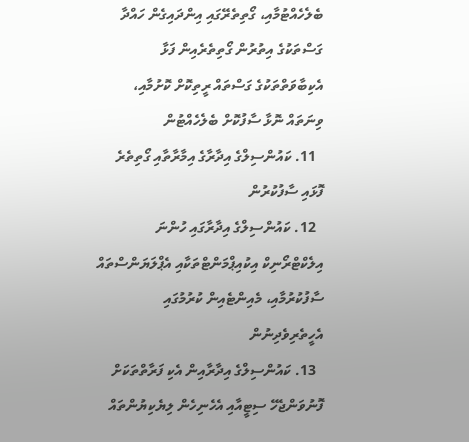ބެލެހެއްޓުމާއި، ގޯތިތެރޭގައި އިންދައިގެން ހައްދާ ގަސްތަކުގެ އިތުރުން ގޯތިތެރެއިން ފަޅާ އެކިބާވަތްތަކުގެ ގަސްތައް ރީތިކޮށް ކޮށުމާއި، ވިނަތައް ނޮޅާ ސާފުކޮށް ބެލެހެއްޓުން
  11. ކައުންސިލްގެ އިދާރާގެ އިމާރާތާއި ގޯތިތެރެ ފޮޅައި ސާފުކުރުން
  12. ކައުންސިލްގެ އިދާރާގައި ހުންނަ އިލެކްޓްރޯނިކް އިކުއިޕްމަންޓްތަކާއި އެޕްލަޔަންސްތައް ސާފުކުރުމާއި، މެއިންޓެއިން ކުރުމުގައި އެހީތެރިވެދިނުން
  13. ކައުންސިލްގެ އިދާރާއިން އެކި ފަރާތްތަކަށް ފޮނުވަންޖެހޭ ސިޓީއާއި އެހެނިހެން ލިޔެކިޔުންތައް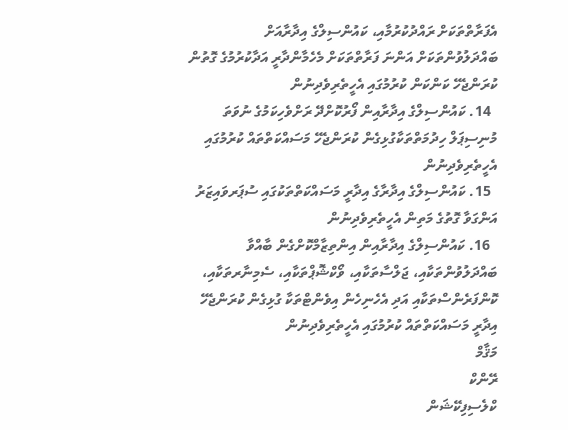އެފަރާތްތަކަށް ރައްދުކުރުމާއި، ކައުންސިލްގެ އިދާރާއަށް ބައްދަލުވުންތަކަށް އަންނަ ފަރާތްތަކަށް މެހެމާންދާރީ އަދާކުރުމުގެ ގޮތުން ކުރަންޖެހޭ ކަންކަން ކުރުމުގައި އެހީތެރިވެދިނުން
  14. ކައުންސިލްގެ އިދާރާއިން ފޯރުކޮށްދޭ ރަށްވެހިކަމުގެ ނުވަތަ މުނިސިޕަލް ހިދުމަތްތަކާގުޅިގެން ކުރަންޖެހޭ މަސައްކަތްތައް ކުރުމުގައި އެހީތެރިވެދިނުން
  15. ކައުންސިލްގެ އިދާރާގެ އިދާރީ މަސައްކަތްތަކުގައި ސުޕަރވައިޒަރު އަންގަވާ ގޮތުގެ މަތިން އެހީތެރިވެދިނުން
  16. ކައުންސިލްގެ އިދާރާއިން އިންތިޒާމްކޮށްގެން ބާއްވާ ބައްދަލުވުންތަކާއި، ޖަލްސާތަކާއި، ވޯކްޝޮޕްތަކާއި، ސެމިނާރތަކާއި، ކޮންފަރެންސްތަކާއި އަދި އެހެނިހެން އިވެންޓްތަކާ ގުޅިގެން ކުރަންޖެހޭ އިދާރީ މަސައްކަތްތައް ކުރުމުގައި އެހީތެރިވެދިނުން
މަޤާމް
ރޭންކް
ކްލެސިފިކޭޝަން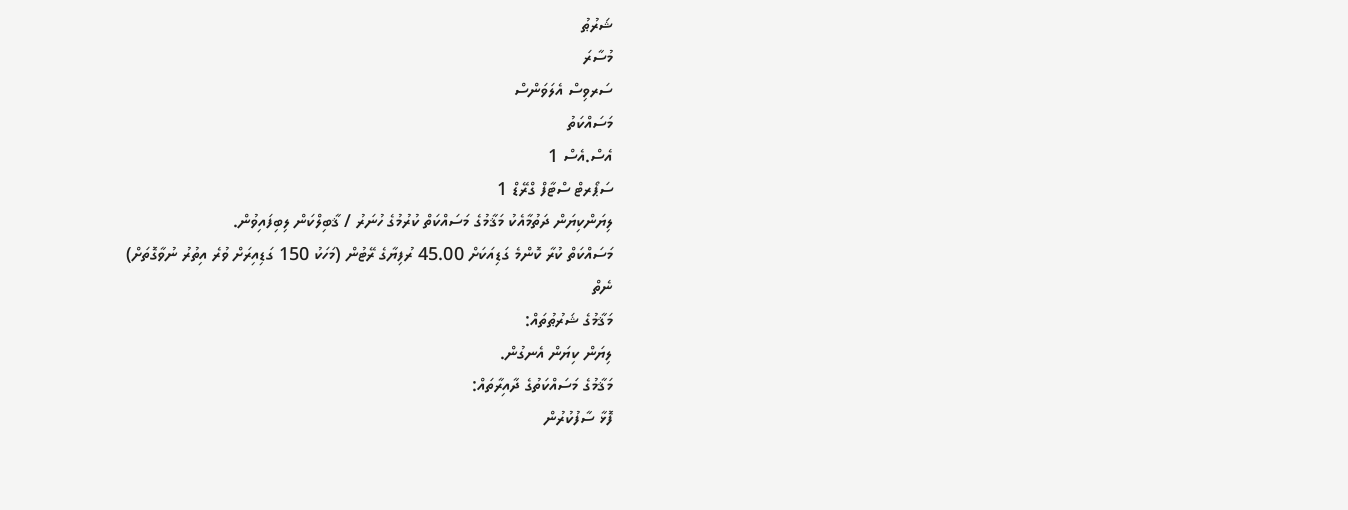ޝަރުޠު
މުސާރަ
ސަރވިސް އެލަވަންސް
މަސައްކަތު
އެސް.އެސް 1
ސަޕޯރޓް ސްޓާފް ގްރޭޑް 1
ލިޔަންކިޔަން ދަތުމާއެކު މަޤާމުގެ މަސައްކަތް ކުރުމުގެ ހުނަރު / ޤާބިލްކަން ލިބިފައިވުން.
މަސައްކަތް ކުރާ ކޮންމެ ގަޑިއަކަށް 45.00 ރުފިޔާގެ ރޭޓުން (މަހަކު 150 ގަޑިއިރަށް ވުރެ އިތުރު ނުވާގޮތަށް)
ނެތް
މަޤާމުގެ ޝަރުޠުތައް:
ލިޔަން ކިޔަން އެނގުން.
މަޤާމުގެ މަސައްކަތުގެ ދާއިރާތައް:
ފޮޅާ ސާފުކުރުން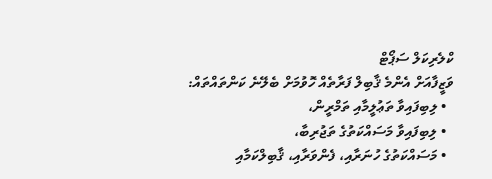ކްލެރިކަލް ސަޕޯޓް
ވަޒީފާއަށް އެންމެ ޤާބިލް ފަރާތެއް ހޮވުމަށް ބެލޭނެ ކަންތައްތައް:
  • ލިބިފައިވާ ތަޢުލީމާއި ތަމްރީން،
  • ލިބިފައިވާ މަސައްކަތުގެ ތަޖުރިބާ،
  • މަސައްކަތުގެ ހުނަރާއި، ފެންވަރާއި، ޤާބިލްކަމާއި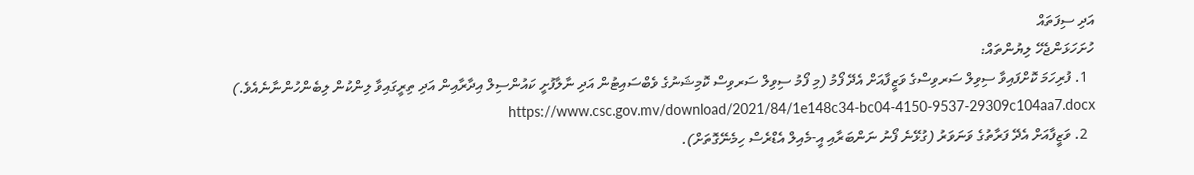އަދި ސިފަތައް
ހުށަހަޅަންޖެހޭ ލިޔުންތައް:
  1. ފުރިހަމަ ކޮށްފައިވާ ސިވިލް ސަރވިސްގެ ވަޒީފާއަށް އެދޭ ފޯމު (މި ފޯމު ސިވިލް ސަރވިސް ކޮމިޝަނުގެ ވެބްސައިޓުން އަދި ނާލާފުށީ ކައުންސިލް އިދާރާއިން އަދި ތިރީގައިވާ ލިންކުން ލިބެންހުންނާނެއެވެ.) https://www.csc.gov.mv/download/2021/84/1e148c34-bc04-4150-9537-29309c104aa7.docx
  2. ވަޒީފާއަށް އެދޭ ފަރާތުގެ ވަނަވަރު (ގުޅޭނެ ފޯނު ނަންބަރާއި އީ-މެއިލް އެޑްރެސް ހިމެނޭގޮތަށް).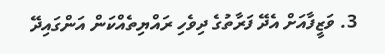3. ވަޒީފާއަށް އެދޭ ފަރާތުގެ ދިވެހި ރައްޔިތެއްކަން އަންގައިދޭ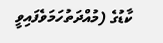ކާޑުގެ (މުއްދަތުހަމަވެފައިވީ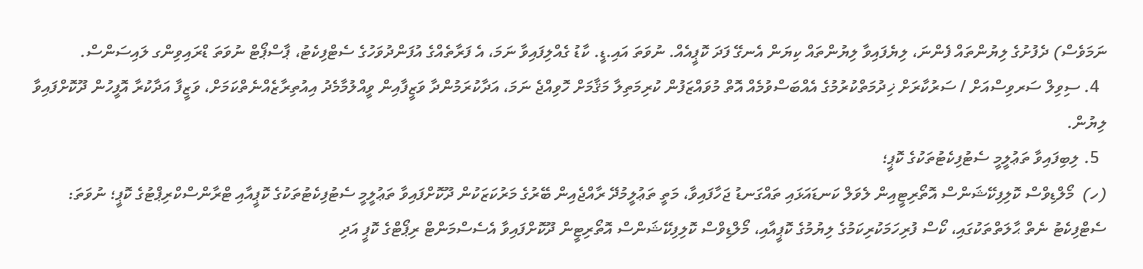ނަމަވެސް) ދެފުށުގެ ލިޔުންތައް ފެންނަ، ލިޔެފައިވާ ލިޔުންތައް ކިޔަން އެނގޭ ފަދަ ކޮޕީއެއް. ނުވަތަ އައި.ޑީ. ކާޑު ގެއްލިފައިވާ ނަމަ، އެ ފަރާތެއްގެ އުފަންދުވަހުގެ ސެޓްފިކެޓު، ޕާސްޕޯޓް ނުވަތަ ޑްރައިވިންގ ލައިސަންސް.
  4. ސިވިލް ސަރވިސްއަށް / ސަރުކާރަށް ޚިދުމަތްކުރުމުގެ އެއްބަސްވުމެއް އޮތް މުވައްޒަފުން ކުރިމަތިލާ މަޤާމަށް ހޮވިއްޖެ ނަމަ، އަދާކުރަމުންދާ ވަޒީފާއިން ވީއްލުމާމެދު އިއުތިރާޒެއްނެތްކަމަށް، ވަޒީފާ އަދާކުރާ އޮފީހުން ދޫކޮށްފައިވާ ލިޔުން.
  5. ލިބިފައިވާ ތަޢުލީމީ ސެޓުފިކެޓުތަކުގެ ކޮޕީ؛
(ހ)  މޯލްޑިވްސް ކޮލިފިކޭޝަންސް އޮތޯރިޓީއިން ލެވަލް ކަނޑައަޅައި ތައްގަނޑު ޖަހާފައިވާ، މަތީ ތަޢުލީމުދޭ ރާއްޖެއިން ބޭރުގެ މަރުކަޒަކުން ދޫކޮށްފައިވާ ތަޢުލީމީ ސެޓުފިކެޓުތަކުގެ ކޮޕީއާއި ޓްރާންސްކްރިޕްޓުގެ ކޮޕީ؛ ނުވަތަ: ސެޓްފިކެޓު ނެތް ޙާލަތްތަކުގައި، ކޯސް ފުރިހަމަކުރިކަމުގެ ލިޔުމުގެ ކޮޕީއާއި، މޯލްޑިވްސް ކޮލިފިކޭޝަންސް އޮތޯރިޓީން ދޫކޮށްފައިވާ އެސެސްމަންޓް ރިޕޯޓްގެ ކޮޕީ އަދި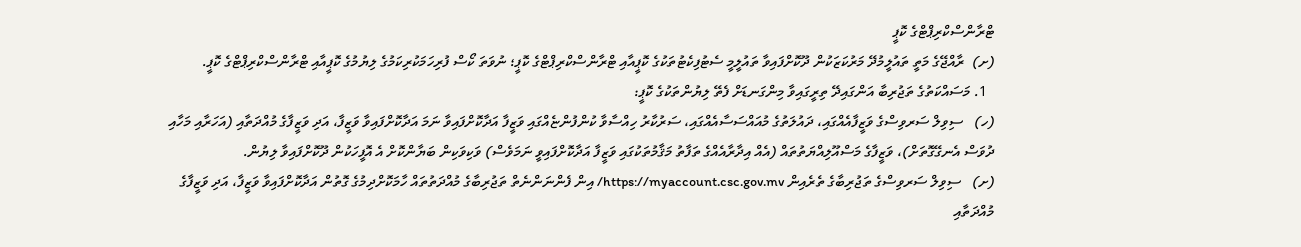ޓްރާންސްކްރިޕްޓްގެ ކޮޕީ
(ށ)  ރާއްޖޭގެ މަތީ ތައުލީމުދޭ މަރުކަޒަކުން ދޫކޮށްފައިވާ ތައުލީމީ ސެޓުފިކެޓުތަކުގެ ކޮޕީއާއި ޓްރާންސްކްރިޕްޓްގެ ކޮޕީ؛ ނުވަތަ ކޯސް ފުރިހަމަކުރިކަމުގެ ލިޔުމުގެ ކޮޕީއާއި ޓްރާންސްކްރިޕްޓްގެ ކޮޕީ.
  1. މަސައްކަތުގެ ތަޖުރިބާ އަންގައިދޭ ތިރީގައިވާ މިންގަނޑަށް ފެތޭ ލިޔުންތަކުގެ ކޮޕީ:
(ހ)   ސިވިލް ސަރވިސްގެ ވަޒީފާއެއްގައި، ދައުލަތުގެ މުއައްސަސާއެއްގައި، ސަރުކާރު ހިއްސާވާ ކުންފުންޏެއްގައި ވަޒީފާ އަދާކޮށްފައިވާ ނަމަ އަދާކޮށްފައިވާ ވަޒީފާ، އަދި ވަޒީފާގެ މުއްދަތާއި (އަހަރާއި މަހާއި ދުވަސް އެނގޭގޮތަށް)، ވަޒީފާގެ މަސްއޫލިއްޔަތުތައް (އެއް އިދާރާއެއްގެ ތަފާތު މަޤާމުތަކުގައި ވަޒީފާ އަދާކޮށްފައިވީ ނަމަވެސް) ވަކިވަކިން ބަޔާންކޮށް އެ އޮފީހަކުން ދޫކޮށްފައިވާ ލިޔުން.
(ށ)   ސިވިލް ސަރވިސްގެ ތަޖުރިބާގެ ތެރެއިން https://myaccount.csc.gov.mv/ އިން ފެންނަންނެތް ތަޖުރިބާގެ މުއްދަތުތައް ހާމަކޮށްދިމުގެ ގޮތުން އަދާކޮށްފައިވާ ވަޒީފާ، އަދި ވަޒީފާގެ މުއްދަތާއި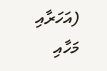(އަހަރާއި މަހާއި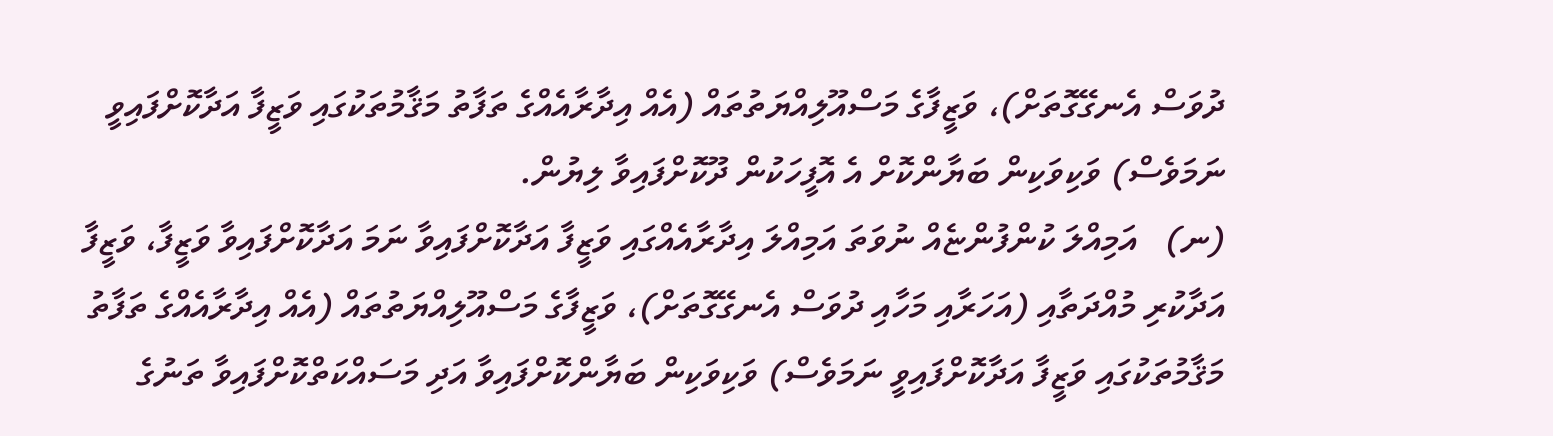ދުވަސް އެނގޭގޮތަށް)، ވަޒީފާގެ މަސްއޫލިއްޔަތުތައް (އެއް އިދާރާއެއްގެ ތަފާތު މަޤާމުތަކުގައި ވަޒީފާ އަދާކޮށްފައިވީ ނަމަވެސް) ވަކިވަކިން ބަޔާންކޮށް އެ އޮފީހަކުން ދޫކޮށްފައިވާ ލިޔުން.
(ނ)   އަމިއްލަ ކުންފުންޏެއް ނުވަތަ އަމިއްލަ އިދާރާއެއްގައި ވަޒީފާ އަދާކޮށްފައިވާ ނަމަ އަދާކޮށްފައިވާ ވަޒީފާ، ވަޒީފާ އަދާކުރި މުއްދަތާއި (އަހަރާއި މަހާއި ދުވަސް އެނގޭގޮތަށް)، ވަޒީފާގެ މަސްއޫލިއްޔަތުތައް (އެއް އިދާރާއެއްގެ ތަފާތު މަޤާމުތަކުގައި ވަޒީފާ އަދާކޮށްފައިވީ ނަމަވެސް) ވަކިވަކިން ބަޔާންކޮށްފައިވާ އަދި މަސައްކަތްކޮށްފައިވާ ތަނުގެ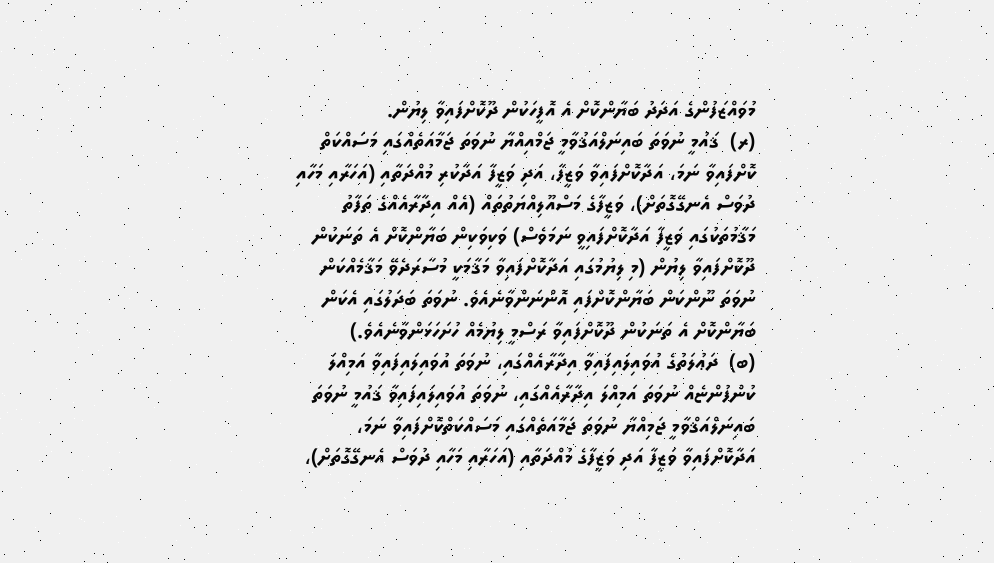މުވައްޒަފުންގެ އަދަދު ބަޔާންކޮށް އެ އޮފީހަކުން ދޫކޮށްފައިވާ ލިޔުން.
(ރ)  ޤައުމީ ނުވަތަ ބައިނަލްއަޤުވާމީ ޖަމްއިއްޔާ ނުވަތަ ޖަމާއަތެއްގައި މަސައްކަތް ކޮށްފައިވާ ނަމަ، އަދާކޮށްފައިވާ ވަޒީފާ، އަދި ވަޒީފާ އަދާކުރި މުއްދަތާއި (އަހަރާއި މަހާއި ދުވަސް އެނގޭގޮތަށް)، ވަޒީފާގެ މަސްއޫލިއްޔަތުތައް (އެއް އިދާރާއެއްގެ ތަފާތު މަޤާމުތަކުގައި ވަޒީފާ އަދާކޮށްފައިވީ ނަމަވެސް) ވަކިވަކިން ބަޔާންކޮށް އެ ތަނަކުން ދޫކޮށްފައިވާ ލިޔުން (މި ލިޔުމުގައި އަދާކޮށްފައިވާ މަޤާމަކީ މުސާރަދެވޭ މަޤާމެއްކަން ނުވަތަ ނޫންކަން ބަޔާންކޮށްފައި އޮންނަންވާނެއެވެ. ނުވަތަ ބަދަލުގައި އެކަން ބަޔާންކޮށް އެ ތަނަކުން ދޫކޮށްފައިވާ ރަސްމީ ލިޔުމެއް ހުށަހަޅަންވާނެއެވެ.)
(ބ)  ދަޢުލަތުގެ އުވައިލައިފައިވާ އިދާރާއެއްގައި، ނުވަތަ އުވައިލައިފައިވާ އަމިއްލަ ކުންފުންޏެއް ނުވަތަ އަމިއްލަ އިދާރާއެއްގައި، ނުވަތަ އުވައިލައިފައިވާ ޤައުމީ ނުވަތަ ބައިނަލްއަޤްވާމީ ޖަމިއްޔާ ނުވަތަ ޖަމާއަތެއްގައި މަސައްކަތްކޮށްފައިވާ ނަމަ، އަދާކޮށްފައިވާ ވަޒީފާ އަދި ވަޒީފާގެ މުއްދަތާއި (އަހަރާއި މަހާއި ދުވަސް އެނގޭގޮތަށް)،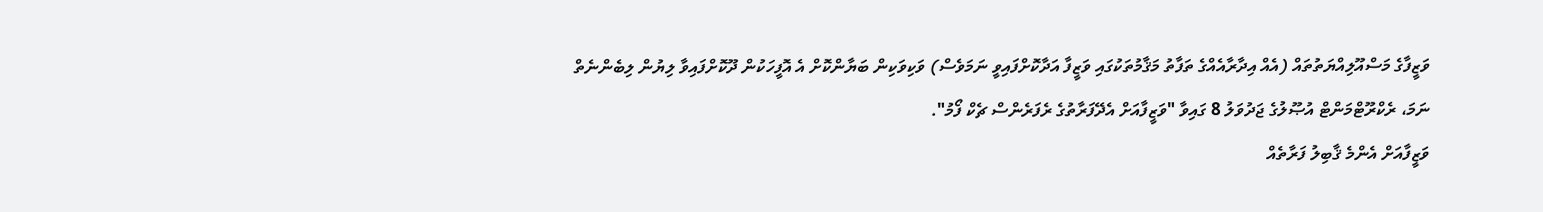ވަޒީފާގެ މަސްއޫލިއްޔަތުތައް (އެއް އިދާރާއެއްގެ ތަފާތު މަޤާމުތަކުގައި ވަޒީފާ އަދާކޮށްފައިވީ ނަމަވެސް) ވަކިވަކިން ބަޔާންކޮށް އެ އޮފީހަކުން ދޫކޮށްފައިވާ ލިޔުން ލިބެންނެތް ނަމަ، ރެކްރޫޓްމަންޓް އުޞޫލުގެ ޖަދުވަލު 8 ގައިވާ "ވަޒީފާއަށް އެދޭފަރާތުގެ ރެފަރެންސް ޗެކް ފޯމު".
ވަޒީފާއަށް އެންމެ ޤާބިލު ފަރާތެއް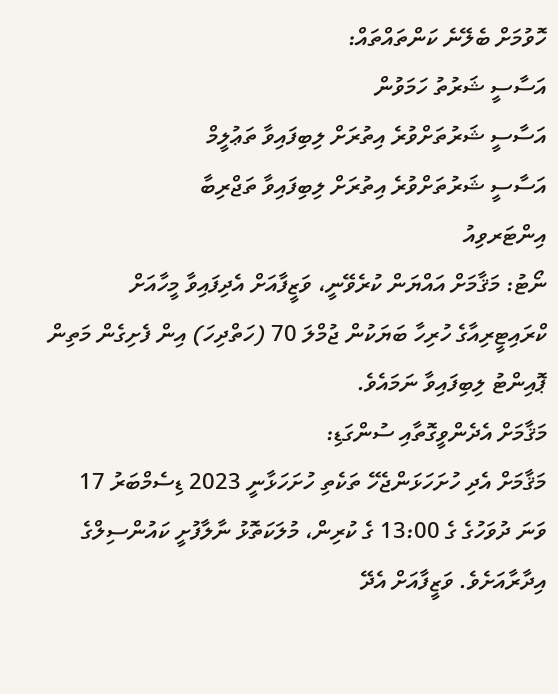ހޮވުމަށް ބެލޭނެ ކަންތައްތައް:
އަސާސީ ޝަރުތު ހަމަވުން
އަސާސީ ޝަރުތަށްވުރެ އިތުރަށް ލިބިފައިވާ ތަޢުލީމް
އަސާސީ ޝަރުތަށްވުރެ އިތުރަށް ލިބިފައިވާ ތަޖްރިބާ
އިންޓަރވިއު
ނޯޓު: މަޤާމަށް އައްޔަން ކުރެވޭނީ، ވަޒީފާއަށް އެދިފައިވާ މީހާއަށް ކްރައިޓީރިއާގެ ހުރިހާ ބަޔަކުން ޖުމްލަ 70 (ހަތްދިހަ) އިން ފެށިގެން މަތިން ޕޮއިންޓު ލިބިފައިވާ ނަމައެވެ.
މަޤާމަށް އެދެންވީގޮތާއި ސުންގަޑި:
މަޤާމަށް އެދި ހުށަހަޅަންޖެހޭ ތަކެތި ހުށަހަޅާނީ 2023 ޑިސެމްބަރު 17 ވަނަ ދުވަހުގެ ގެ 13:00 ގެ ކުރިން، މުލަކަތޮޅު ނާލާފުށީ ކައުންސިލްގެ އިދާރާއަށެވެ. ވަޒީފާއަށް އެދޭ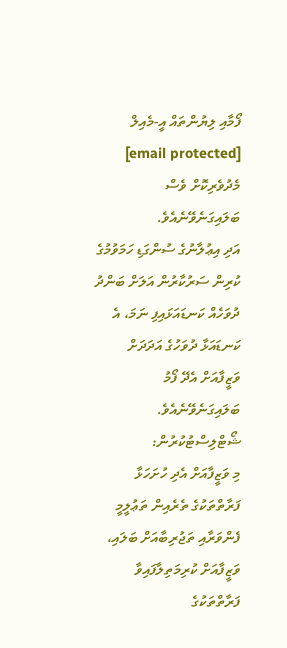ފޯމާއި ލިޔުންތައް އީ-މެއިލް  [email protected] މެދުވެރިކޮށް ވެސް ބަލައިގަނެވޭނެއެވެ.
އަދި އިޢުލާނުގެ ސުންގަޑި ހަމަވުމުގެ ކުރިން ސަރުކާރުން އަލަށް ބަންދު ދުވަހެއް ކަނޑައަޅައިފި ނަމަ، އެ ކަނޑައަޅާ ދުވަހުގެ އަދަދަށް ވަޒީފާއަށް އެދޭ ފޯމު ބަލައިގަނެވޭނެއެވެ.
ޝޯޓްލިސްޓުކުރުން:
މި ވަޒީފާއަށް އެދި ހުށަހަޅާ ފަރާތްތަކުގެ ތެރެއިން ތަޢުލީމީ ފެންވަރާއި ތަޖުރިބާއަށް ބަލައި، ވަޒީފާއަށް ކުރިމަތިލާފައިވާ ފަރާތްތަކުގެ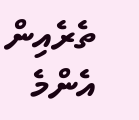ތެރެއިން އެންމެ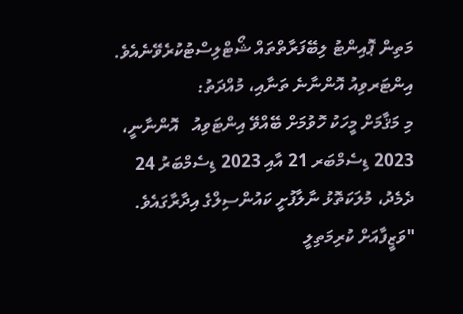މަތިން ޕޮއިންޓު ލިބޭފަރާތްތައް ޝޯޓްލިސްޓުކުރެވޭނެއެވެ.
އިންޓަރވިއު އޮންނާނެ ތަނާއި، މުއްދަތު:
މި މަޤާމަށް މީހަކު ހޮވުމަށް ބޭއްވޭ އިންޓަވިއު   އޮންނާނީ،  2023 ޑިސެމްބަރ 21 އާއި 2023 ޑިސެމްބަރު 24 ދެމެދު، މުލަކަތޮޅު ނާލާފުށީ ކައުންސިލްގެ އިދާރާގައެވެ.
"ވަޒީފާއަށް ކުރިމަތިލީ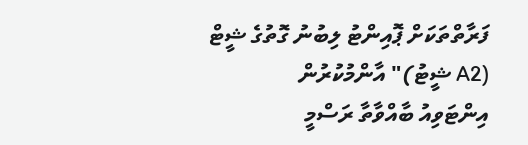ފަރާތްތަކަށް ޕޮއިންޓު ލިބުނު ގޮތުގެ ޝީޓް (A2 ޝީޓު)" އާންމުކުރުން
އިންޓަވިއު ބާއްވާތާ ރަސްމީ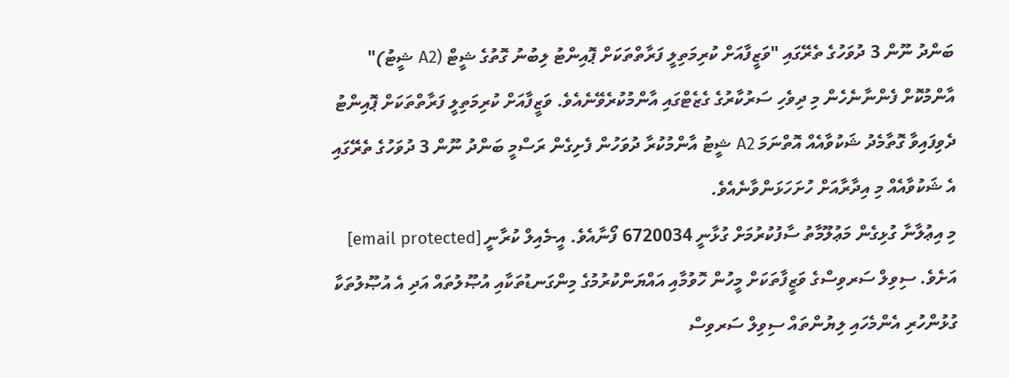ބަންދު ނޫން 3 ދުވަހުގެ ތެރޭގައި "ވަޒީފާއަށް ކުރިމަތިލީ ފަރާތްތަކަށް ޕޮއިންޓު ލިބުނު ގޮތުގެ ޝީޓް (A2 ޝީޓު)" އާންމުކޮށް ފެންނާނެހެން މި ދިވެހި ސަރުކާރުގެ ގެޒެޓްގައި އާންމުކުރެވޭނެއެވެ. ވަޒީފާއަށް ކުރިމަތިލީ ފަރާތްތަކަށް ޕޮއިންޓު ދެވިފައިވާ ގޮތާމެދު ޝަކުވާއެއް އޮތްނަމަ A2 ޝީޓު އާންމުކުރާ ދުވަހުން ފެށިގެން ރަސްމީ ބަންދު ނޫން 3 ދުވަހުގެ ތެރޭގައި އެ ޝަކުވާއެއް މި އިދާރާއަށް ހުށަހަޅަންވާނެއެވެ.
މި އިޢުލާނާ ގުޅިގެން މަޢުލޫމާތު ސާފުކުރުމަށް ގުޅާނީ 6720034 ފޯނާއެވެ. އީ-މެއިލް ކުރާނީ [email protected] އަށެވެ. ސިވިލް ސަރވިސްގެ ވަޒީފާތަކަށް މީހުން ހޮވުމާއި އައްޔަންކުރުމުގެ މިންގަނޑުތަކާއި އުޞޫލުތައް އަދި އެ އުޞޫލުތަކާ ގުޅުންހުރި އެންމެހައި ލިޔުންތައް ސިވިލް ސަރވިސް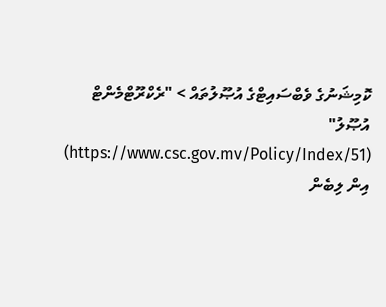ކޮމިޝަނުގެ ވެބްސައިޓްގެ އުޞޫލުތައް > "ރެކްރޫޓްމެންޓް އުޞޫލު" (https://www.csc.gov.mv/Policy/Index/51) އިން ލިބެން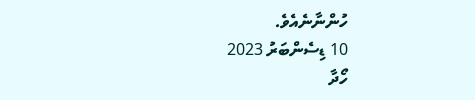ހުންނާނެއެވެ.
10 ޑިސެންބަރު 2023
ހޯދާ